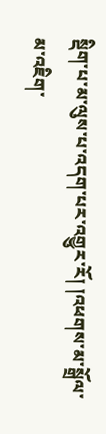སྡིག་པ་མ་ལུས་པ་འདག་པར་འགྱུར་རོ། །འཕགས་མ་སྒྲོལ་མ་འཇིག་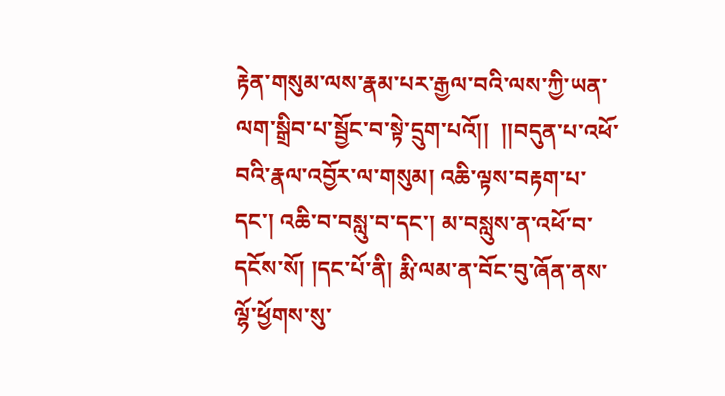རྟེན་གསུམ་ལས་རྣམ་པར་རྒྱལ་བའི་ལས་ཀྱི་ཡན་ལག་སྒྲིབ་པ་སྦྱོང་བ་སྟེ་དྲུག་པའོ།།  །།བདུན་པ་འཕོ་བའི་རྣལ་འབྱོར་ལ་གསུམ། འཆི་ལྟས་བརྟག་པ་དང་། འཆི་བ་བསླུ་བ་དང་། མ་བསླུས་ན་འཕོ་བ་དངོས་སོ། །དང་པོ་ནི། རྨི་ལམ་ན་བོང་བུ་ཞོན་ནས་ལྷོ་ཕྱོགས་སུ་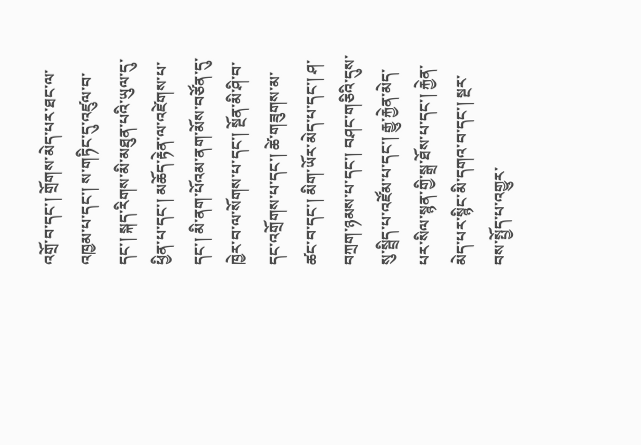འགྲོ་བ་དང་། གྲོགས་མེད་པར་ཐང་ལ་འཁྱམ་པ་དང་། ས་གཏིང་དུ་འཛུལ་བ་དང་། སྐད་རིགས་མི་མཐུན་པའི་ཡུལ་དུ་ཕྱིན་པ་དང་། མཆོད་རྟེན་ལ་འཛེགས་པ་དང་། མི་ནག་པོའམ་ནག་མོས་བཙོན་དུ་ཁྱེར་བ་ལ་སོགས་པ་དང་། སྔོན་མི་ཤི་བ་དང་འགྲོགས་པ་དང་། ཚེ་གཟུགས་མ་ཚང་བ་དང་། མིག་ཡོར་མེད་པ་དང་། ཤ་བཀྲག་ཉམས་པ་དང་། བཤང་གཅིའི་དུས་སུ་སྦྲིད་པ་འཛོམ་པ་དང་། རྒྱུ་རྐྱེན་མེད་པར་སིལ་སྙན་གྱི་སྒྲ་ཐོས་པ་དང་། རྐྱེན་མེད་པར་སྙིང་མི་དགའ་བ་དང་། སྔར་བས་སྤྱོད་པ་འགྱུར་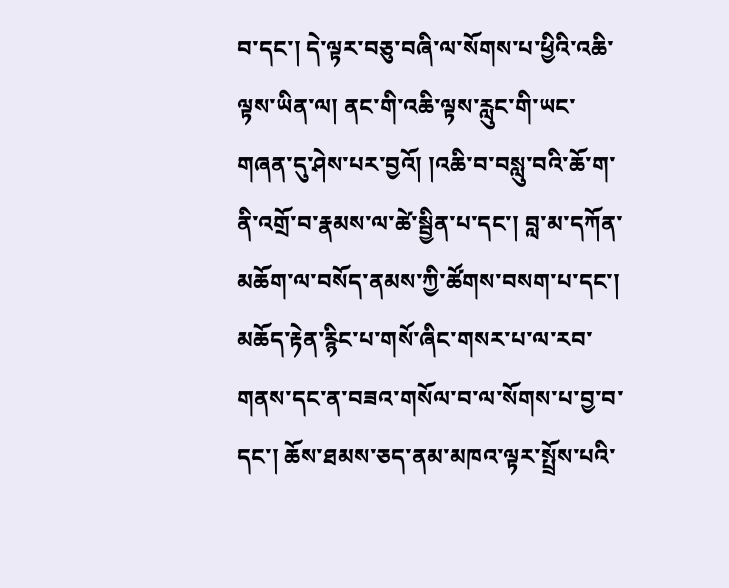བ་དང་། དེ་ལྟར་བཅུ་བཞི་ལ་སོགས་པ་ཕྱིའི་འཆི་ལྟས་ཡིན་ལ། ནང་གི་འཆི་ལྟས་རླུང་གི་ཡང་གཞན་དུ་ཤེས་པར་བྱའོ། །འཆི་བ་བསླུ་བའི་ཆོ་ག་ནི་འགྲོ་བ་རྣམས་ལ་ཚེ་སྦྱིན་པ་དང་། བླ་མ་དཀོན་མཆོག་ལ་བསོད་ནམས་ཀྱི་ཚོགས་བསག་པ་དང་། མཆོད་རྟེན་རྙིང་པ་གསོ་ཞིང་གསར་པ་ལ་རབ་གནས་དང་ན་བཟའ་གསོལ་བ་ལ་སོགས་པ་བྱ་བ་དང་། ཆོས་ཐམས་ཅད་ནམ་མཁའ་ལྟར་སྤྲོས་པའི་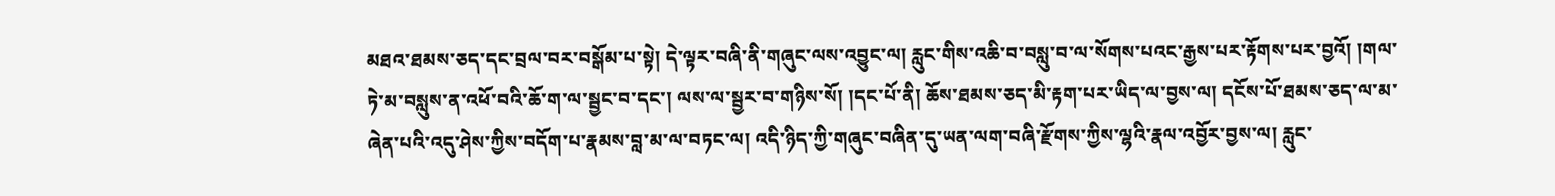མཐའ་ཐམས་ཅད་དང་བྲལ་བར་བསྒོམ་པ་སྟེ། དེ་ལྟར་བཞི་ནི་གཞུང་ལས་འབྱུང་ལ། རླུང་གིས་འཆི་བ་བསླུ་བ་ལ་སོགས་པའང་རྒྱས་པར་རྟོགས་པར་བྱའོ། །གལ་ཏེ་མ་བསླུས་ན་འཕོ་བའི་ཆོ་ག་ལ་སྦྱང་བ་དང་། ལས་ལ་སྦྱར་བ་གཉིས་སོ། །དང་པོ་ནི། ཆོས་ཐམས་ཅད་མི་རྟག་པར་ཡིད་ལ་བྱས་ལ། དངོས་པོ་ཐམས་ཅད་ལ་མ་ཞེན་པའི་འདུ་ཤེས་ཀྱིས་བདོག་པ་རྣམས་བླ་མ་ལ་བཏང་ལ། འདི་ཉིད་ཀྱི་གཞུང་བཞིན་དུ་ཡན་ལག་བཞི་རྫོགས་ཀྱིས་ལྷའི་རྣལ་འབྱོར་བྱས་ལ། རླུང་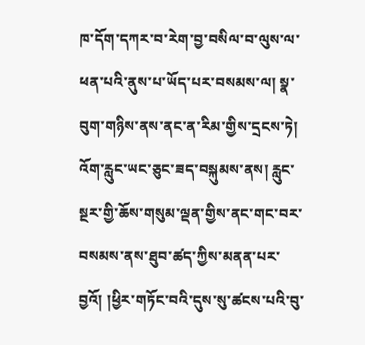ཁ་དོག་དཀར་བ་རེག་བྱ་བསིལ་བ་ལུས་ལ་ཕན་པའི་ནུས་པ་ཡོད་པར་བསམས་ལ། སྣ་བུག་གཉིས་ནས་ནང་ན་རིམ་གྱིས་དྲངས་ཏེ། འོག་རླུང་ཡང་ཅུང་ཟད་བསྐུམས་ནས། རླུང་སྔར་གྱི་ཆོས་གསུམ་ལྡན་གྱིས་ནང་གང་བར་བསམས་ནས་ཐུབ་ཚད་ཀྱིས་མནན་པར་བྱའོ། །ཕྱིར་གཏོང་བའི་དུས་སུ་ཚངས་པའི་བུ་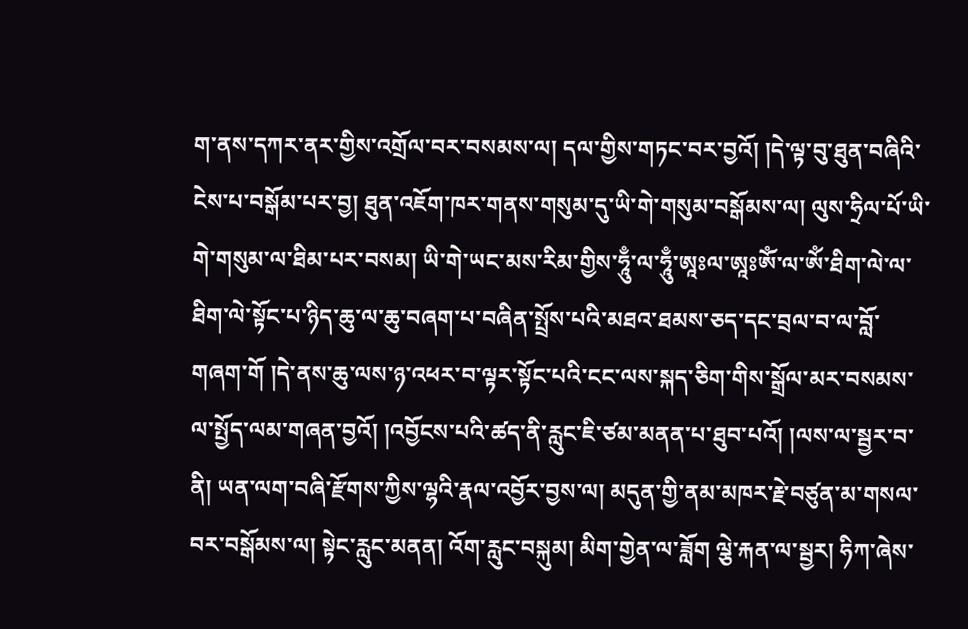ག་ནས་དཀར་ནར་གྱིས་འགྲོལ་བར་བསམས་ལ། དལ་གྱིས་གཏང་བར་བྱའོ། །དེ་ལྟ་བུ་ཐུན་བཞིའི་ངེས་པ་བསྒོམ་པར་བྱ། ཐུན་འཇོག་ཁར་གནས་གསུམ་དུ་ཡི་གེ་གསུམ་བསྒོམས་ལ། ལུས་ཧྲིལ་པོ་ཡི་གེ་གསུམ་ལ་ཐིམ་པར་བསམ། ཡི་གེ་ཡང་མས་རིམ་གྱིས་ཧཱུྃ་ལ་ཧཱུྃ་ཨཱཿལ་ཨཱཿཨོཾ་ལ་ཨོཾ་ཐིག་ལེ་ལ་ཐིག་ལེ་སྟོང་པ་ཉིད་ཆུ་ལ་ཆུ་བཞག་པ་བཞིན་སྤྲོས་པའི་མཐའ་ཐམས་ཅད་དང་བྲལ་བ་ལ་བློ་གཞག་གོ །དེ་ནས་ཆུ་ལས་ཉ་འཕར་བ་ལྟར་སྟོང་པའི་ངང་ལས་སྐད་ཅིག་གིས་སྒྲོལ་མར་བསམས་ལ་སྤྱོད་ལམ་གཞན་བྱའོ། །འབྱོངས་པའི་ཚད་ནི་རླུང་ཇི་ཙམ་མནན་པ་ཐུབ་པའོ། །ལས་ལ་སྦྱར་བ་ནི། ཡན་ལག་བཞི་རྫོགས་ཀྱིས་ལྷའི་རྣལ་འབྱོར་བྱས་ལ། མདུན་གྱི་ནམ་མཁར་རྗེ་བཙུན་མ་གསལ་བར་བསྒོམས་ལ། སྟེང་རླུང་མནན། འོག་རླུང་བསྐུམ། མིག་གྱེན་ལ་ཟློག ལྕེ་རྐན་ལ་སྦྱར། ཧིཀ་ཞེས་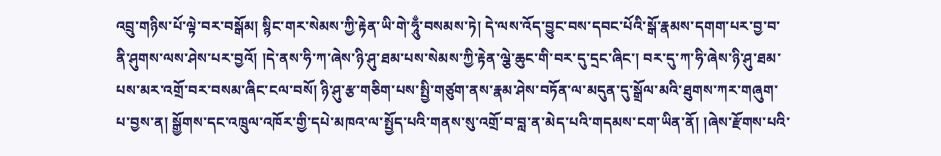འབྲུ་གཉིས་པོ་ལྟེ་བར་བསྒོམ། སྙིང་གར་སེམས་ཀྱི་རྟེན་ཡི་གེ་ཧཱུྃ་བསམས་ཏེ། དེ་ལས་འོད་བྱུང་བས་དབང་པོའི་སྒོ་རྣམས་དགག་པར་བྱ་བ་ནི་ཤུགས་ལས་ཤེས་པར་བྱའོ། །དེ་ནས་ཧི་ཀ་ཞེས་ཉི་ཤུ་ཐམ་པས་སེམས་ཀྱི་རྟེན་ལྕེ་ཆུང་གི་བར་དུ་དྲང་ཞིང་། བར་དུ་ཀ་ཧི་ཞེས་ཉི་ཤུ་ཐམ་པས་མར་འགྲོ་བར་བསམ་ཞིང་ངལ་བསོ། ཉི་ཤུ་རྩ་གཅིག་པས་སྤྱི་གཙུག་ནས་རྣམ་ཤེས་བཏོན་ལ་མདུན་དུ་སྒྲོལ་མའི་ཐུགས་ཀར་གཞུག་པ་བྱས་ན། སྒྱོགས་དང་འཁྲུལ་འཁོར་གྱི་དཔེ་མཁའ་ལ་སྤྱོད་པའི་གནས་སུ་འགྲོ་བ་བླ་ན་མེད་པའི་གདམས་ངག་ཡིན་ནོ། །ཞེས་རྫོགས་པའི་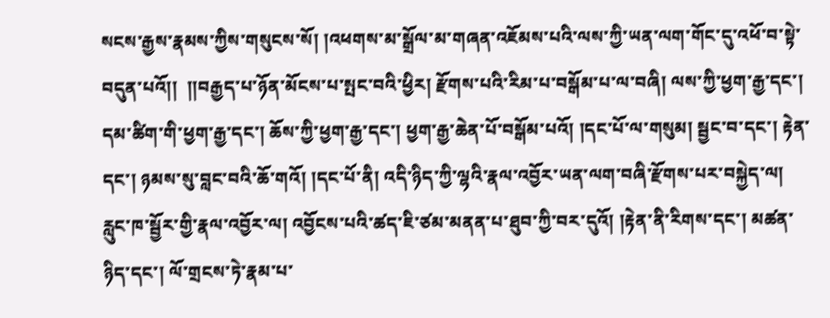སངས་རྒྱས་རྣམས་ཀྱིས་གསུངས་སོ། །འཕགས་མ་སྒྲོལ་མ་གཞན་འཇོམས་པའི་ལས་ཀྱི་ཡན་ལག་གོང་དུ་འཕོ་བ་སྟེ་བདུན་པའོ།།  །།བརྒྱད་པ་ཉོན་མོངས་པ་སྤང་བའི་ཕྱིར། རྫོགས་པའི་རིམ་པ་བསྒོམ་པ་ལ་བཞི། ལས་ཀྱི་ཕྱག་རྒྱ་དང་། དམ་ཚིག་གི་ཕྱག་རྒྱ་དང་། ཆོས་ཀྱི་ཕྱག་རྒྱ་དང་། ཕྱག་རྒྱ་ཆེན་པོ་བསྒོམ་པའོ། །དང་པོ་ལ་གསུམ། སྦྱང་བ་དང་། རྟེན་དང་། ཉམས་སུ་བླང་བའི་ཆོ་གའོ། །དང་པོ་ནི། འདི་ཉིད་ཀྱི་ལྷའི་རྣལ་འབྱོར་ཡན་ལག་བཞི་རྫོགས་པར་བསྐྱེད་ལ། རླུང་ཁ་སྦྱོར་གྱི་རྣལ་འབྱོར་ལ། འབྱོངས་པའི་ཚད་ཇི་ཙམ་མནན་པ་ཐུབ་ཀྱི་བར་དུའོ། །རྟེན་ནི་རིགས་དང་། མཚན་ཉིད་དང་། ལོ་གྲངས་ཏེ་རྣམ་པ་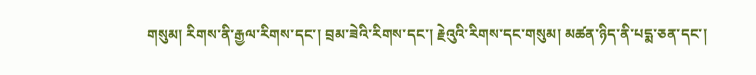གསུམ། རིགས་ནི་རྒྱལ་རིགས་དང་། བྲམ་ཟེའི་རིགས་དང་། རྗེའུའི་རིགས་དང་གསུམ། མཚན་ཉིད་ནི་པདྨ་ཅན་དང་།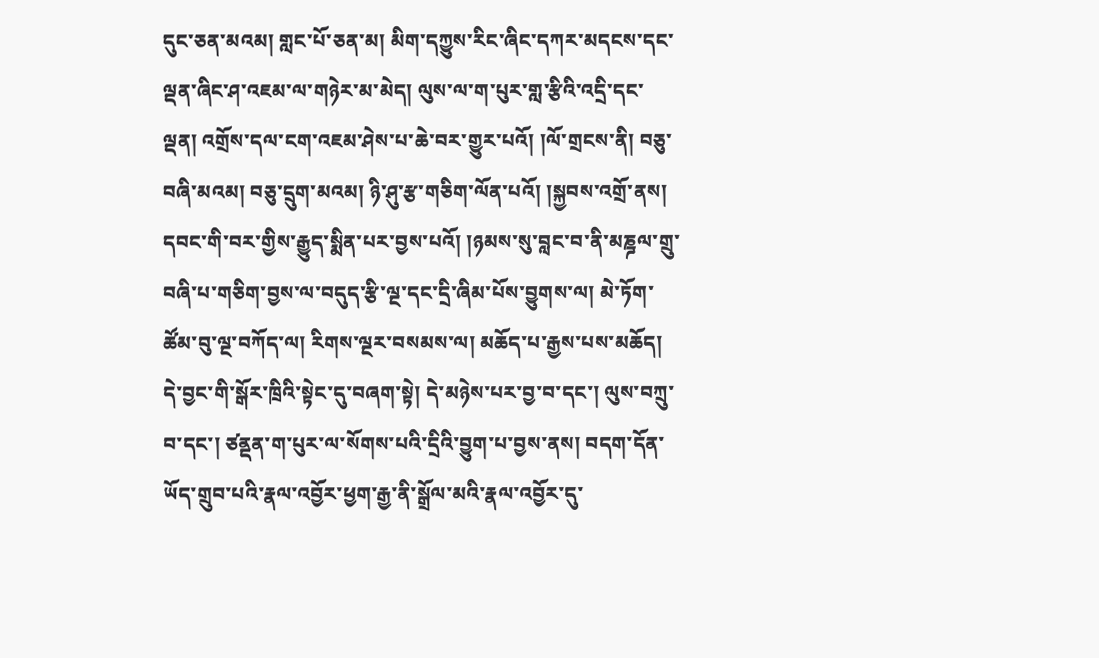དུང་ཅན་མའམ། གླང་པོ་ཅན་མ། མིག་དཀྱུས་རིང་ཞིང་དཀར་མདངས་དང་ལྡན་ཞིང་ཤ་འཇམ་ལ་གཉེར་མ་མེད། ལུས་ལ་ག་པུར་གླ་རྩིའི་འདྲི་དང་ལྡན། འགྲོས་དལ་ངག་འཇམ་ཤེས་པ་ཆེ་བར་གྱུར་པའོ། །ལོ་གྲངས་ནི། བཅུ་བཞི་མའམ། བཅུ་དྲུག་མའམ། ཉི་ཤུ་རྩ་གཅིག་ལོན་པའོ། །སྐྱབས་འགྲོ་ནས། དབང་གི་བར་གྱིས་རྒྱུད་སྨིན་པར་བྱས་པའོ། །ཉམས་སུ་བླང་བ་ནི་མཎྜལ་གྲུ་བཞི་པ་གཅིག་བྱས་ལ་བདུད་རྩི་ལྔ་དང་དྲི་ཞིམ་པོས་བྱུགས་ལ། མེ་ཏོག་ཚོམ་བུ་ལྔ་བཀོད་ལ། རིགས་ལྔར་བསམས་ལ། མཆོད་པ་རྒྱས་པས་མཆོད། དེ་བྱང་གི་སྒོར་ཁྲིའི་སྟེང་དུ་བཞག་སྟེ། དེ་མཉེས་པར་བྱ་བ་དང་། ལུས་བཀྲུ་བ་དང་། ཙནྡན་ག་པུར་ལ་སོགས་པའི་དྲིའི་བྱུག་པ་བྱས་ནས། བདག་དོན་ཡོད་གྲུབ་པའི་རྣལ་འབྱོར་ཕྱག་རྒྱ་ནི་སྒྲོལ་མའི་རྣལ་འབྱོར་དུ་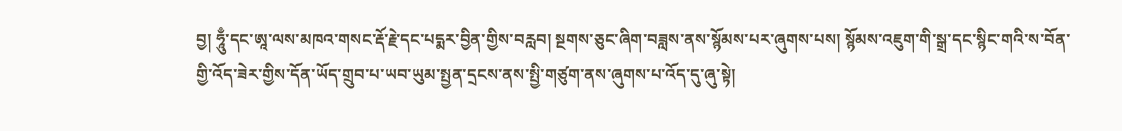བྱ། ཧཱུྃ་དང་ཨཱ་ལས་མཁའ་གསང་རྡོ་རྗེ་དང་པདྨར་བྱིན་གྱིས་བརླབ། སྔགས་ཅུང་ཞིག་བཟླས་ནས་སྙོམས་པར་ཞུགས་པས། སྙོམས་འཇུག་གི་སྒྲ་དང་སྙིང་གའི་ས་བོན་གྱི་འོད་ཟེར་གྱིས་དོན་ཡོད་གྲུབ་པ་ཡབ་ཡུམ་སྤྱན་དྲངས་ནས་སྤྱི་གཙུག་ནས་ཞུགས་པ་འོད་དུ་ཞུ་སྟེ།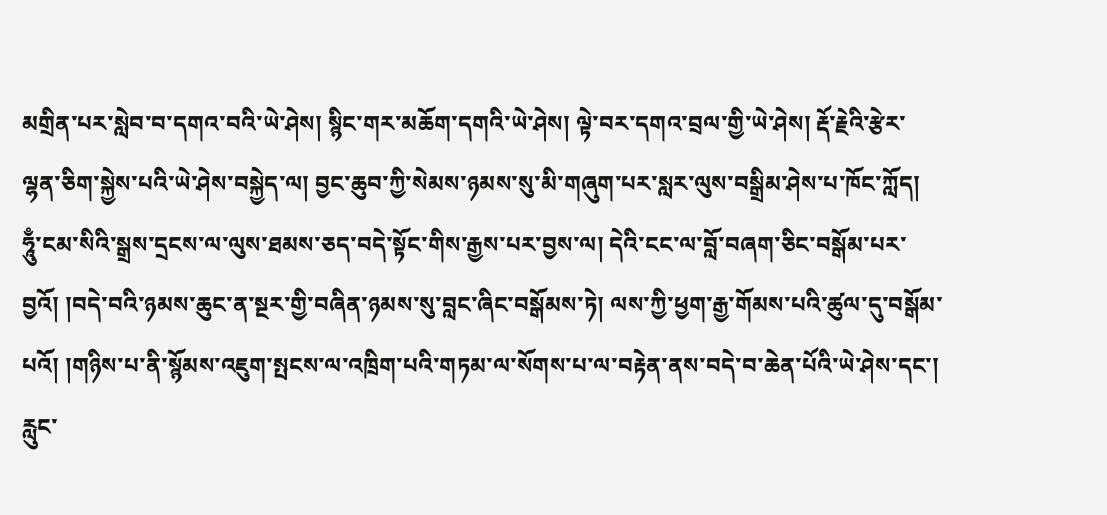མགྲིན་པར་སླེབ་བ་དགའ་བའི་ཡེ་ཤེས། སྙིང་གར་མཆོག་དགའི་ཡེ་ཤེས། ལྟེ་བར་དགའ་བྲལ་གྱི་ཡེ་ཤེས། རྡོ་རྗེའི་རྩེར་ལྷན་ཅིག་སྐྱེས་པའི་ཡེ་ཤེས་བསྐྱེད་ལ། བྱང་ཆུབ་ཀྱི་སེམས་ཉམས་སུ་མི་གཞུག་པར་སླར་ལུས་བསྒྲིམ་ཤེས་པ་ཁོང་ཀློད། ཧཱུྃ་ངམ་སིའི་སྒྲས་དྲངས་ལ་ལུས་ཐམས་ཅད་བདེ་སྟོང་གིས་རྒྱས་པར་བྱས་ལ། དེའི་ངང་ལ་བློ་བཞག་ཅིང་བསྒོམ་པར་བྱའོ། །བདེ་བའི་ཉམས་ཆུང་ན་སྔར་གྱི་བཞིན་ཉམས་སུ་བླང་ཞིང་བསྒོམས་ཏེ། ལས་ཀྱི་ཕྱག་རྒྱ་གོམས་པའི་ཚུལ་དུ་བསྒོམ་པའོ། །གཉིས་པ་ནི་སྙོམས་འཇུག་སྤངས་ལ་འཁྲིག་པའི་གཏམ་ལ་སོགས་པ་ལ་བརྟེན་ནས་བདེ་བ་ཆེན་པོའི་ཡེ་ཤེས་དང་། རླུང་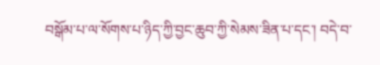བསྒོམ་པ་ལ་སོགས་པ་ཉིད་ཀྱི་བྱང་ཆུབ་ཀྱི་སེམས་ཟིན་པ་དང་། བདེ་བ་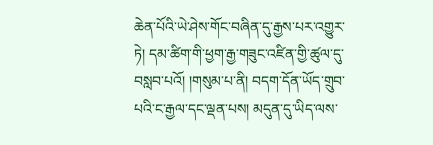ཆེན་པོའི་ཡེ་ཤེས་གོང་བཞིན་དུ་རྒྱས་པར་འགྱུར་ཏེ། དམ་ཚིག་གི་ཕྱག་རྒྱ་གཟུང་འཛིན་གྱི་ཚུལ་དུ་བསླབ་པའོ། །གསུམ་པ་ནི། བདག་དོན་ཡོད་གྲུབ་པའི་ང་རྒྱལ་དང་ལྡན་པས། མདུན་དུ་ཡིད་ལས་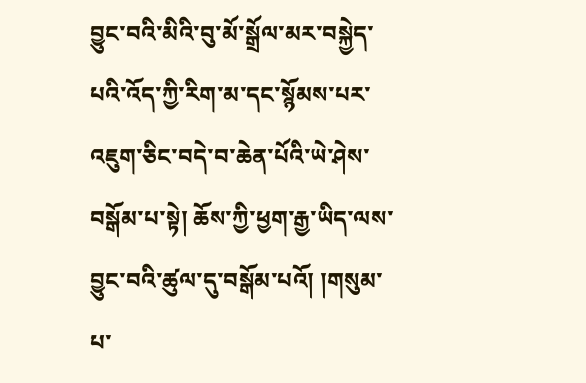བྱུང་བའི་མིའི་བུ་མོ་སྒྲོལ་མར་བསྐྱེད་པའི་འོད་ཀྱི་རིག་མ་དང་སྙོམས་པར་འཇུག་ཅིང་བདེ་བ་ཆེན་པོའི་ཡེ་ཤེས་བསྒོམ་པ་སྟེ། ཆོས་ཀྱི་ཕྱག་རྒྱ་ཡིད་ལས་བྱུང་བའི་ཚུལ་དུ་བསྒོམ་པའོ། །གསུམ་པ་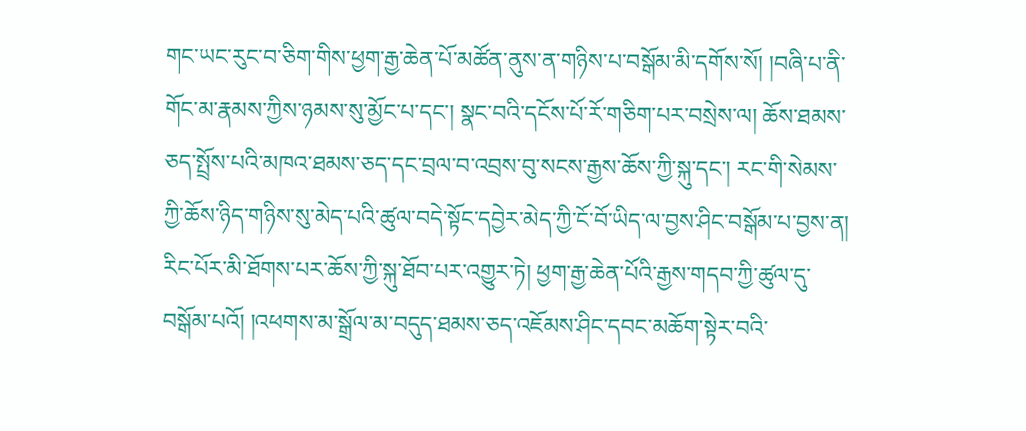གང་ཡང་རུང་བ་ཅིག་གིས་ཕྱག་རྒྱ་ཆེན་པོ་མཚོན་ནུས་ན་གཉིས་པ་བསྒོམ་མི་དགོས་སོ། །བཞི་པ་ནི་གོང་མ་རྣམས་ཀྱིས་ཉམས་སུ་མྱོང་པ་དང་། སྣང་བའི་དངོས་པོ་རོ་གཅིག་པར་བསྲེས་ལ། ཆོས་ཐམས་ཅད་སྤྲོས་པའི་མཁའ་ཐམས་ཅད་དང་བྲལ་བ་འབྲས་བུ་སངས་རྒྱས་ཆོས་ཀྱི་སྐུ་དང་། རང་གི་སེམས་ཀྱི་ཆོས་ཉིད་གཉིས་སུ་མེད་པའི་ཚུལ་བདེ་སྟོང་དབྱེར་མེད་ཀྱི་ངོ་བོ་ཡིད་ལ་བྱས་ཤིང་བསྒོམ་པ་བྱས་ན། རིང་པོར་མི་ཐོགས་པར་ཆོས་ཀྱི་སྐུ་ཐོབ་པར་འགྱུར་ཏེ། ཕྱག་རྒྱ་ཆེན་པོའི་རྒྱས་གདབ་ཀྱི་ཚུལ་དུ་བསྒོམ་པའོ། །འཕགས་མ་སྒྲོལ་མ་བདུད་ཐམས་ཅད་འཇོམས་ཤིང་དབང་མཆོག་སྟེར་བའི་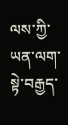ལས་ཀྱི་ཡན་ལག་སྟེ་བརྒྱད་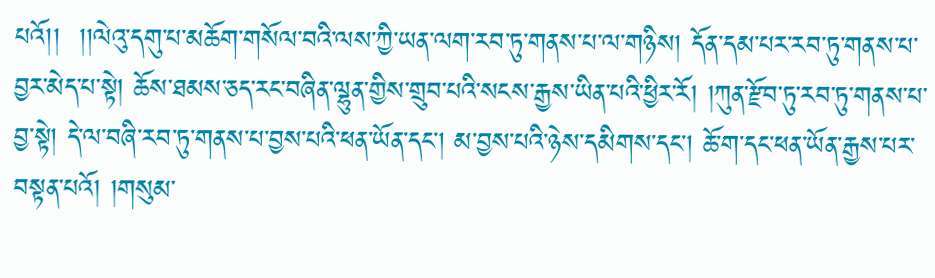པའོ།།  །།ལེའུ་དགུ་པ་མཆོག་གསོལ་བའི་ལས་ཀྱི་ཡན་ལག་རབ་ཏུ་གནས་པ་ལ་གཉིས། དོན་དམ་པར་རབ་ཏུ་གནས་པ་བྱར་མེད་པ་སྟེ། ཆོས་ཐམས་ཅད་རང་བཞིན་ལྷུན་གྱིས་གྲུབ་པའི་སངས་རྒྱས་ཡིན་པའི་ཕྱིར་རོ། །ཀུན་རྫོབ་ཏུ་རབ་ཏུ་གནས་པ་བྱ་སྟེ། དེ་ལ་བཞི་རབ་ཏུ་གནས་པ་བྱས་པའི་ཕན་ཡོན་དང་། མ་བྱས་པའི་ཉེས་དམིགས་དང་། ཆོ་ག་དང་ཕན་ཡོན་རྒྱས་པར་བསྟན་པའོ། །གསུམ་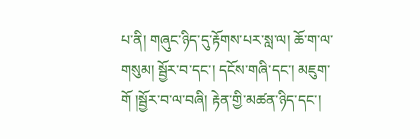པ་ནི། གཞུང་ཉིད་དུ་རྟོགས་པར་སླ་ལ། ཆོ་ག་ལ་གསུམ། སྦྱོར་བ་དང་། དངོས་གཞི་དང་། མཇུག་གོ །སྦྱོར་བ་ལ་བཞི། རྟེན་གྱི་མཚན་ཉིད་དང་།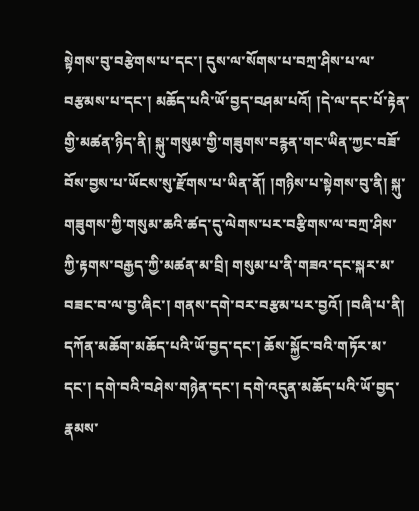སྟེགས་བུ་བརྩེགས་པ་དང་། དུས་ལ་སོགས་པ་བཀྲ་ཤིས་པ་ལ་བརྩམས་པ་དང་། མཆོད་པའི་ཡོ་བྱད་བཤམ་པའོ། །དེ་ལ་དང་པོ་རྟེན་གྱི་མཚན་ཉིད་ནི། སྐུ་གསུམ་གྱི་གཟུགས་བརྙན་གང་ཡིན་ཀྱང་བཟོ་བོས་བྱས་པ་ཡོངས་སུ་རྫོགས་པ་ཡིན་ནོ། །གཉིས་པ་སྟེགས་བུ་ནི། སྐུ་གཟུགས་ཀྱི་གསུམ་ཆའི་ཚད་དུ་ལེགས་པར་བརྩིགས་ལ་བཀྲ་ཤིས་ཀྱི་རྟགས་བརྒྱད་ཀྱི་མཚན་མ་བྲི། གསུམ་པ་ནི་གཟའ་དང་སྐར་མ་བཟང་བ་ལ་བྱ་ཞིང་། གནས་དགེ་བར་བརྩམ་པར་བྱའོ། །བཞི་པ་ནི། དཀོན་མཆོག་མཆོད་པའི་ཡོ་བྱད་དང་། ཆོས་སྐྱོང་བའི་གཏོར་མ་དང་། དགེ་བའི་བཤེས་གཉེན་དང་། དགེ་འདུན་མཆོད་པའི་ཡོ་བྱད་རྣམས་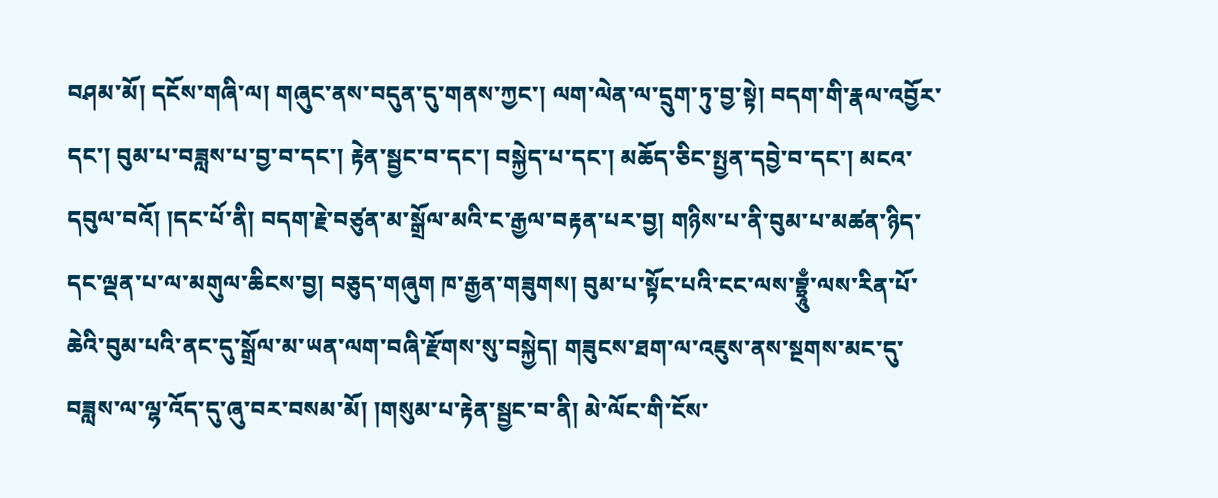བཤམ་མོ། དངོས་གཞི་ལ། གཞུང་ནས་བདུན་དུ་གནས་ཀྱང་། ལག་ལེན་ལ་དྲུག་ཏུ་བྱ་སྟེ། བདག་གི་རྣལ་འབྱོར་དང་། བུམ་པ་བཟླས་པ་བྱ་བ་དང་། རྟེན་སྦྱང་བ་དང་། བསྐྱེད་པ་དང་། མཆོད་ཅིང་སྤྱན་དབྱེ་བ་དང་། མངའ་དབུལ་བའོ། །དང་པོ་ནི། བདག་རྗེ་བཙུན་མ་སྒྲོལ་མའི་ང་རྒྱལ་བརྟན་པར་བྱ། གཉིས་པ་ནི་བུམ་པ་མཚན་ཉིད་དང་ལྡན་པ་ལ་མགུལ་ཆིངས་བྱ། བཅུད་གཞུག ཁ་རྒྱན་གཟུགས། བུམ་པ་སྟོང་པའི་ངང་ལས་བྷྲཱུྃ་ལས་རིན་པོ་ཆེའི་བུམ་པའི་ནང་དུ་སྒྲོལ་མ་ཡན་ལག་བཞི་རྫོགས་སུ་བསྐྱེད། གཟུངས་ཐག་ལ་འཇུས་ནས་སྔགས་མང་དུ་བཟླས་ལ་ལྷ་འོད་དུ་ཞུ་བར་བསམ་མོ། །གསུམ་པ་རྟེན་སྦྱང་བ་ནི། མེ་ལོང་གི་ངོས་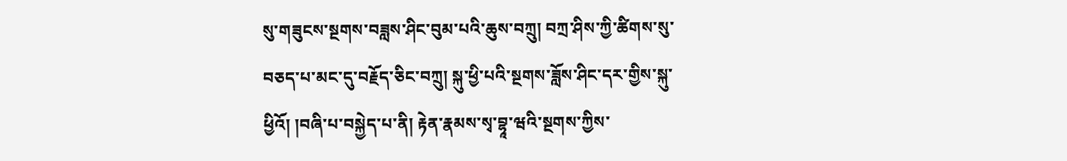སུ་གཟུངས་སྔགས་བཟླས་ཤིང་བུམ་པའི་ཆུས་བཀྲུ། བཀྲ་ཤིས་ཀྱི་ཚིགས་སུ་བཅད་པ་མང་དུ་བརྗོད་ཅིང་བཀྲུ། སྐུ་ཕྱི་པའི་སྔགས་ཟློས་ཤིང་དར་གྱིས་སྐུ་ཕྱིའོ། །བཞི་པ་བསྐྱེད་པ་ནི། རྟེན་རྣམས་སྭ་བྷཱ་ཝའི་སྔགས་ཀྱིས་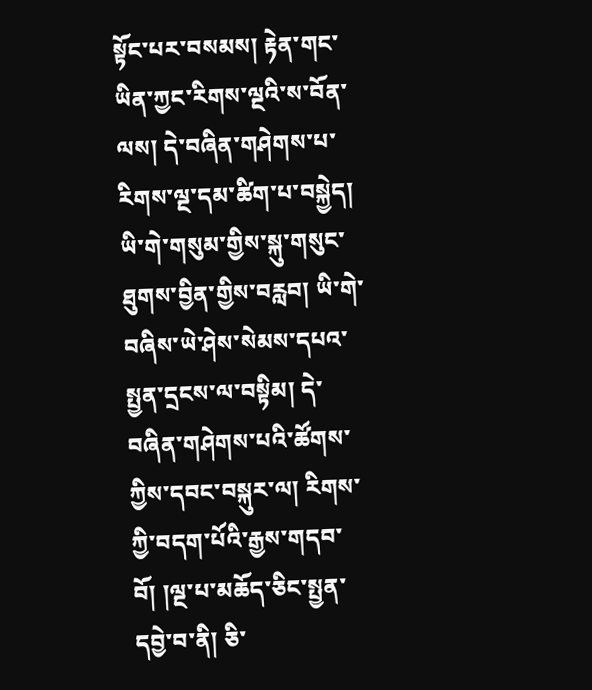སྟོང་པར་བསམས། རྟེན་གང་ཡིན་ཀྱང་རིགས་ལྔའི་ས་བོན་ལས། དེ་བཞིན་གཤེགས་པ་རིགས་ལྔ་དམ་ཚིག་པ་བསྐྱེད། ཡི་གེ་གསུམ་གྱིས་སྐུ་གསུང་ཐུགས་བྱིན་གྱིས་བརླབ། ཡི་གེ་བཞིས་ཡེ་ཤེས་སེམས་དཔའ་སྤྱན་དྲངས་ལ་བསྟིམ། དེ་བཞིན་གཤེགས་པའི་ཚོགས་ཀྱིས་དབང་བསྐུར་ལ། རིགས་ཀྱི་བདག་པོའི་རྒྱས་གདབ་བོ། །ལྔ་པ་མཆོད་ཅིང་སྤྱན་དབྱེ་བ་ནི། ཅི་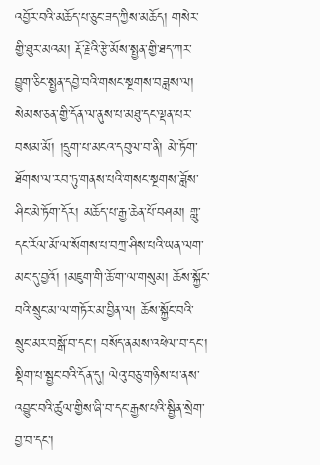འབྱོར་བའི་མཆོད་པ་ཅུང་ཟད་ཀྱིས་མཆོད། གསེར་གྱི་ཐུར་མའམ། རྡོ་རྗེའི་རྩེ་མོས་སྤྱན་གྱི་ཐད་ཀར་བྱུག་ཅིང་སྤྱན་དབྱེ་བའི་གསང་སྔགས་བཟླས་ལ། སེམས་ཅན་གྱི་དོན་ལ་ནུས་པ་མཐུ་དང་ལྡན་པར་བསམ་མོ། །དྲུག་པ་མངའ་དབུལ་བ་ནི། མེ་ཏོག་ཐོགས་ལ་རབ་ཏུ་གནས་པའི་གསང་སྔགས་ཟློས་ཤིང་མེ་ཏོག་དོར། མཆོད་པ་རྒྱ་ཆེན་པོ་བཤམ། གླུ་དང་རོལ་མོ་ལ་སོགས་པ་བཀྲ་ཤིས་པའི་ཡན་ལག་མང་དུ་བྱའོ། །མཇུག་གི་ཆོ་ག་ལ་གསུམ། ཆོས་སྐྱོང་བའི་སྲུང་མ་ལ་གཏོར་མ་བྱིན་ལ། ཆོས་སྐྱོང་བའི་སྲུང་མར་བསྒོ་བ་དང་། བསོད་ནམས་འཕེལ་བ་དང་། སྡིག་པ་སྦྱང་བའི་དོན་དུ། ལེའུ་བཅུ་གཉིས་པ་ནས་འབྱུང་བའི་ཚུལ་གྱིས་ཞི་བ་དང་རྒྱས་པའི་སྦྱིན་སྲེག་བྱ་བ་དང་།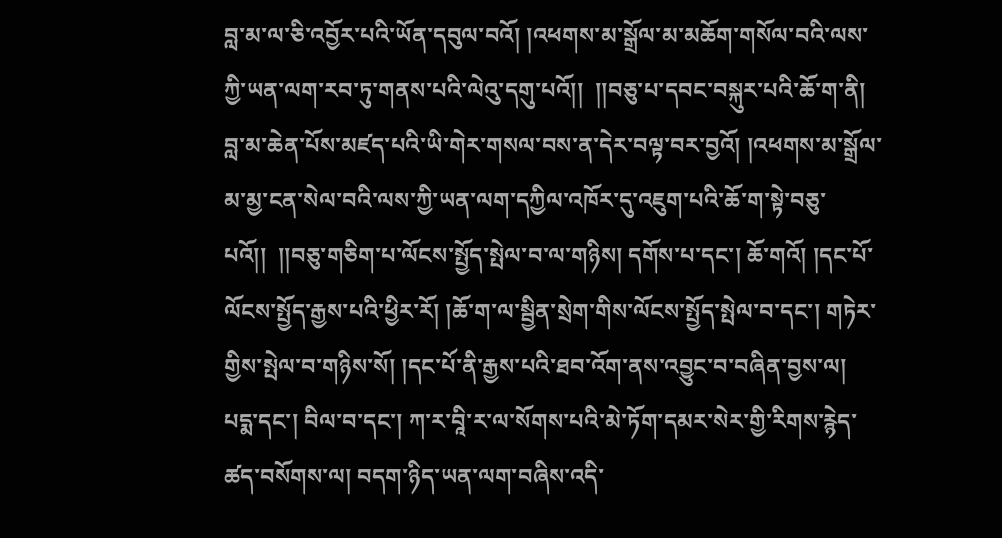བླ་མ་ལ་ཅི་འབྱོར་པའི་ཡོན་དབུལ་བའོ། །འཕགས་མ་སྒྲོལ་མ་མཆོག་གསོལ་བའི་ལས་ཀྱི་ཡན་ལག་རབ་ཏུ་གནས་པའི་ལེའུ་དགུ་པའོ།།  །།བཅུ་པ་དབང་བསྐུར་པའི་ཆོ་ག་ནི། བླ་མ་ཆེན་པོས་མཛད་པའི་ཡི་གེར་གསལ་བས་ན་དེར་བལྟ་བར་བྱའོ། །འཕགས་མ་སྒྲོལ་མ་མྱ་ངན་སེལ་བའི་ལས་ཀྱི་ཡན་ལག་དཀྱིལ་འཁོར་དུ་འཇུག་པའི་ཆོ་ག་སྟེ་བཅུ་པའོ།།  །།བཅུ་གཅིག་པ་ལོངས་སྤྱོད་སྤེལ་བ་ལ་གཉིས། དགོས་པ་དང་། ཆོ་གའོ། །དང་པོ་ལོངས་སྤྱོད་རྒྱས་པའི་ཕྱིར་རོ། །ཆོ་ག་ལ་སྦྱིན་སྲེག་གིས་ལོངས་སྤྱོད་སྤེལ་བ་དང་། གཏེར་གྱིས་སྤེལ་བ་གཉིས་སོ། །དང་པོ་ནི་རྒྱས་པའི་ཐབ་འོག་ནས་འབྱུང་བ་བཞིན་བྱས་ལ། པདྨ་དང་། བིལ་བ་དང་། ཀ་ར་བཱི་ར་ལ་སོགས་པའི་མེ་ཏོག་དམར་སེར་གྱི་རིགས་རྙེད་ཚད་བསོགས་ལ། བདག་ཉིད་ཡན་ལག་བཞིས་འདི་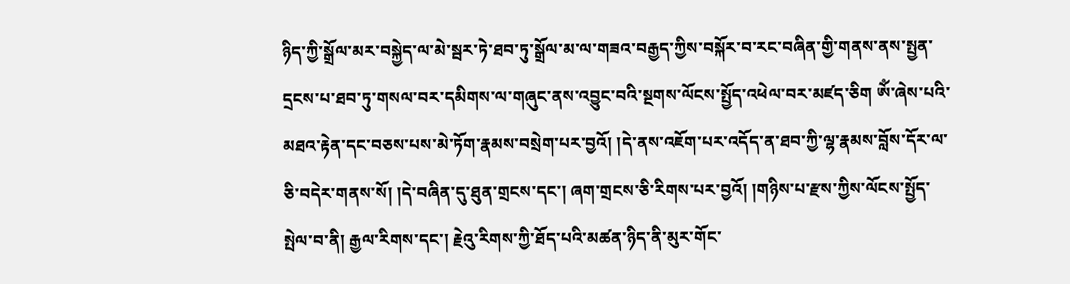ཉིད་ཀྱི་སྒྲོལ་མར་བསྐྱེད་ལ་མེ་སྦར་ཏེ་ཐབ་ཏུ་སྒྲོལ་མ་ལ་གཟའ་བརྒྱད་ཀྱིས་བསྐོར་བ་རང་བཞིན་གྱི་གནས་ནས་སྤྱན་དྲངས་པ་ཐབ་ཏུ་གསལ་བར་དམིགས་ལ་གཞུང་ནས་འབྱུང་བའི་སྔགས་ལོངས་སྤྱོད་འཕེལ་བར་མཛད་ཅིག ཨོཾ་ཞེས་པའི་མཐའ་རྟེན་དང་བཅས་པས་མེ་ཏོག་རྣམས་བསྲེག་པར་བྱའོ། །དེ་ནས་འཇོག་པར་འདོད་ན་ཐབ་ཀྱི་ལྷ་རྣམས་བློས་དོར་ལ་ཅི་བདེར་གནས་སོ། །དེ་བཞིན་དུ་ཐུན་གྲངས་དང་། ཞག་གྲངས་ཅི་རིགས་པར་བྱའོ། །གཉིས་པ་རྫས་ཀྱིས་ལོངས་སྤྱོད་སྤེལ་བ་ནི། རྒྱལ་རིགས་དང་། རྗེའུ་རིགས་ཀྱི་ཐོད་པའི་མཚན་ཉིད་ནི་མུར་གོང་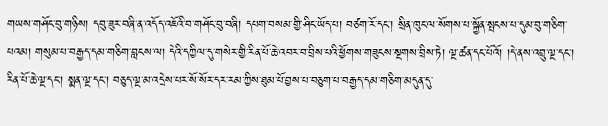གཡས་གཤོང་བུ་གཉིས། དབུ་ཟུར་བཞི་ན་འདོད་འཇོའི་བ་གཤོང་བུ་བཞི། དཔག་བསམ་གྱི་ཤིང་ཡོད་པ། བཙག་རོ་དང་། སྲིན་ཁུང་ལ་སོགས་པ་སྐྱོན་སྤངས་པ་དུམ་བུ་གཅིག་པའམ། གསུམ་པ་བརྒྱད་དམ་གཅིག་བླངས་ལ། དེའི་དཀྱིལ་དུ་གསེར་གྱི་རིན་པོ་ཆེ་འབར་བ་བྲིས་པའི་ཕྱོགས་གཟུངས་སྔགས་བྲིས་ཏེ། ལྔ་ཚན་དང་པོའོ། །དེ་ནས་འབྲུ་ལྔ་དང་། རིན་པོ་ཆེ་ལྔ་དང་། སྨན་ལྔ་དང་། བཅུད་ལྔ་མ་འདྲེས་པར་སོ་སོར་དར་རམ་ཀྱིས་ཐུམ་པོ་བྱས་པ་བཅུག་པ་བརྒྱད་དམ་གཅིག་མདུན་དུ་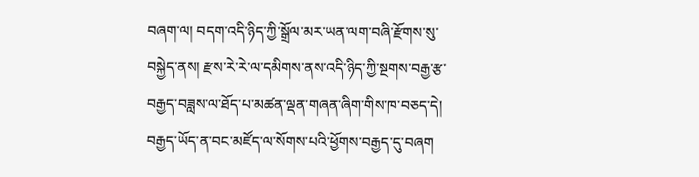བཞག་ལ། བདག་འདི་ཉིད་ཀྱི་སྒྲོལ་མར་ཡན་ལག་བཞི་རྫོགས་སུ་བསྐྱེད་ནས། རྫས་རེ་རེ་ལ་དམིགས་ནས་འདི་ཉིད་ཀྱི་སྔགས་བརྒྱ་རྩ་བརྒྱད་བཟླས་ལ་ཐོད་པ་མཚན་ལྡན་གཞན་ཞིག་གིས་ཁ་བཅད་དེ། བརྒྱད་ཡོད་ན་བང་མཛོད་ལ་སོགས་པའི་ཕྱོགས་བརྒྱད་དུ་བཞག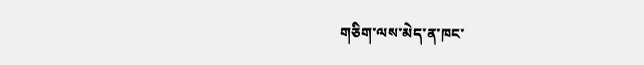གཅིག་ལས་མེད་ན་ཁང་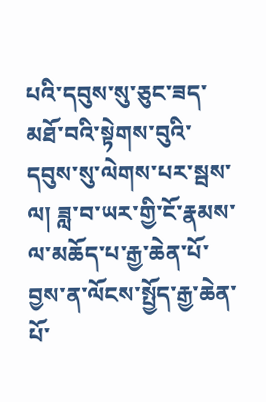པའི་དབུས་སུ་ཅུང་ཟད་མཐོ་བའི་སྟེགས་བུའི་དབུས་སུ་ལེགས་པར་སྦས་ལ། ཟླ་བ་ཡར་གྱི་ངོ་རྣམས་ལ་མཆོད་པ་རྒྱ་ཆེན་པོ་བྱས་ན་ལོངས་སྤྱོད་རྒྱ་ཆེན་པོ་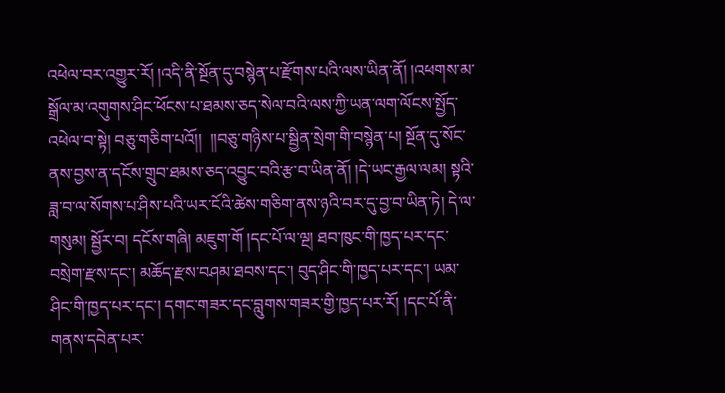འཕེལ་བར་འགྱུར་རོ། །འདི་ནི་སྔོན་དུ་བསྙེན་པ་རྫོགས་པའི་ལས་ཡིན་ནོ། །འཕགས་མ་སྒྲོལ་མ་འགུགས་ཤིང་ཕོངས་པ་ཐམས་ཅད་སེལ་བའི་ལས་ཀྱི་ཡན་ལག་ལོངས་སྤྱོད་འཕེལ་བ་སྟེ། བཅུ་གཅིག་པའོ།།  །།བཅུ་གཉིས་པ་སྦྱིན་སྲེག་གི་བསྙེན་པ། སྔོན་དུ་སོང་ནས་བྱས་ན་དངོས་གྲུབ་ཐམས་ཅད་འབྱུང་བའི་རྩ་བ་ཡིན་ནོ། །དེ་ཡང་རྒྱལ་ལམ། སྟའི་ཟླ་བ་ལ་སོགས་པ་ཤིས་པའི་ཡར་ངོའི་ཚེས་གཅིག་ནས་ཉའི་བར་དུ་བྱ་བ་ཡིན་ཏེ། དེ་ལ་གསུམ། སྦྱོར་བ། དངོས་གཞི། མཇུག་གོ །དང་པོ་ལ་ལྔ། ཐབ་ཁུང་གི་ཁྱད་པར་དང་བསྲེག་རྫས་དང་། མཆོད་རྫས་བཤམ་ཐབས་དང་། བུད་ཤིང་གི་ཁྱད་པར་དང་། ཡམ་ཤིང་གི་ཁྱད་པར་དང་། དགང་གཟར་དང་བླུགས་གཟར་གྱི་ཁྱད་པར་རོ། །དང་པོ་ནི་གནས་དབེན་པར་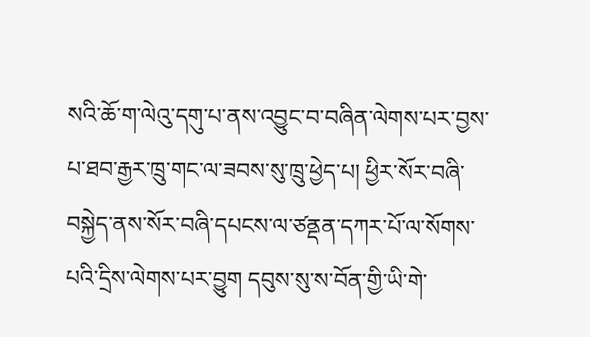སའི་ཆོ་ག་ལེའུ་དགུ་པ་ནས་འབྱུང་བ་བཞིན་ལེགས་པར་བྱས་པ་ཐབ་རྒྱར་ཁྲུ་གང་ལ་ཟབས་སུ་ཁྲུ་ཕྱེད་པ། ཕྱིར་སོར་བཞི་བསྐྱེད་ནས་སོར་བཞི་དཔངས་ལ་ཙནྡན་དཀར་པོ་ལ་སོགས་པའི་དྲིས་ལེགས་པར་བྱུག དབུས་སུ་ས་བོན་གྱི་ཡི་གེ་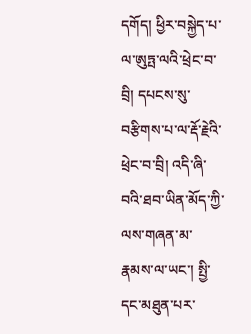དགོད། ཕྱིར་བསྐྱེད་པ་ལ་ཨུཏྤ་ལའི་ཕྲེང་བ་བྲི། དཔངས་སུ་བརྩིགས་པ་ལ་རྡོ་རྗེའི་ཕྲེང་བ་བྲི། འདི་ཞི་བའི་ཐབ་ཡིན་མོད་ཀྱི་ལས་གཞན་མ་རྣམས་ལ་ཡང་། སྤྱི་དང་མཐུན་པར་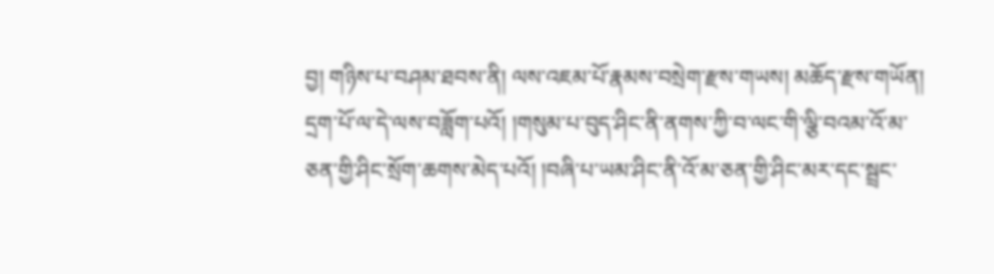བྱ། གཉིས་པ་བཤམ་ཐབས་ནི། ལས་འཇམ་པོ་རྣམས་བསྲེག་རྫས་གཡས། མཆོད་རྫས་གཡོན། དྲག་པོ་ལ་དེ་ལས་བཟློག་པའོ། །གསུམ་པ་བུད་ཤིང་ནི་ནགས་ཀྱི་བ་ལང་གི་ལྕི་བའམ་འོ་མ་ཅན་གྱི་ཤིང་སྲོག་ཆགས་མེད་པའོ། །བཞི་པ་ཡམ་ཤིང་ནི་འོ་མ་ཅན་གྱི་ཤིང་མར་དང་སྦྲང་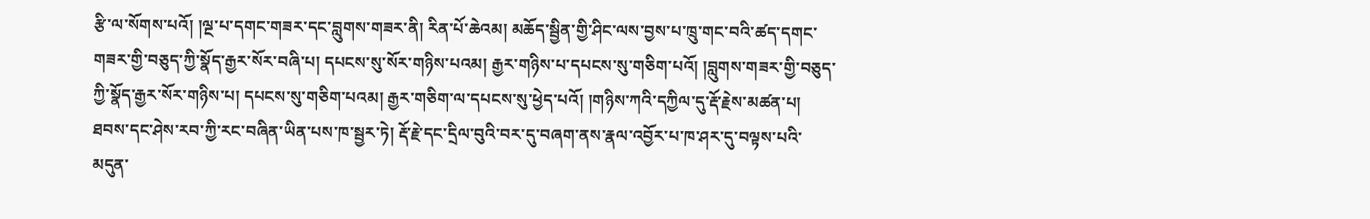རྩི་ལ་སོགས་པའོ། །ལྔ་པ་དགང་གཟར་དང་བླུགས་གཟར་ནི། རིན་པོ་ཆེའམ། མཆོད་སྦྱིན་གྱི་ཤིང་ལས་བྱས་པ་ཁྲུ་གང་བའི་ཚད་དགང་གཟར་གྱི་བཅུད་ཀྱི་སྣོད་རྒྱར་སོར་བཞི་པ། དཔངས་སུ་སོར་གཉིས་པའམ། རྒྱར་གཉིས་པ་དཔངས་སུ་གཅིག་པའོ། །བླུགས་གཟར་གྱི་བཅུད་ཀྱི་སྣོད་རྒྱར་སོར་གཉིས་པ། དཔངས་སུ་གཅིག་པའམ། རྒྱར་གཅིག་ལ་དཔངས་སུ་ཕྱེད་པའོ། །གཉིས་ཀའི་དཀྱིལ་དུ་རྡོ་རྗེས་མཚན་པ། ཐབས་དང་ཤེས་རབ་ཀྱི་རང་བཞིན་ཡིན་པས་ཁ་སྦྱར་ཏེ། རྡོ་རྗེ་དང་དྲིལ་བུའི་བར་དུ་བཞག་ནས་རྣལ་འབྱོར་པ་ཁ་ཤར་དུ་བལྟས་པའི་མདུན་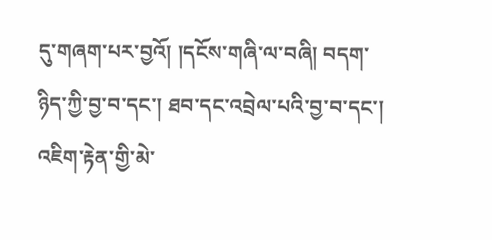དུ་གཞག་པར་བྱའོ། །དངོས་གཞི་ལ་བཞི། བདག་ཉིད་ཀྱི་བྱ་བ་དང་། ཐབ་དང་འབྲེལ་པའི་བྱ་བ་དང་། འཇིག་རྟེན་གྱི་མེ་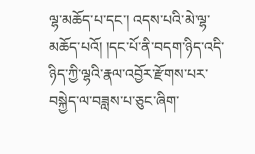ལྷ་མཆོད་པ་དང་། འདས་པའི་མེ་ལྷ་མཆོད་པའོ། །དང་པོ་ནི་བདག་ཉིད་འདི་ཉིད་ཀྱི་ལྷའི་རྣལ་འབྱོར་རྫོགས་པར་བསྐྱེད་ལ་བཟླས་པ་ཅུང་ཞིག་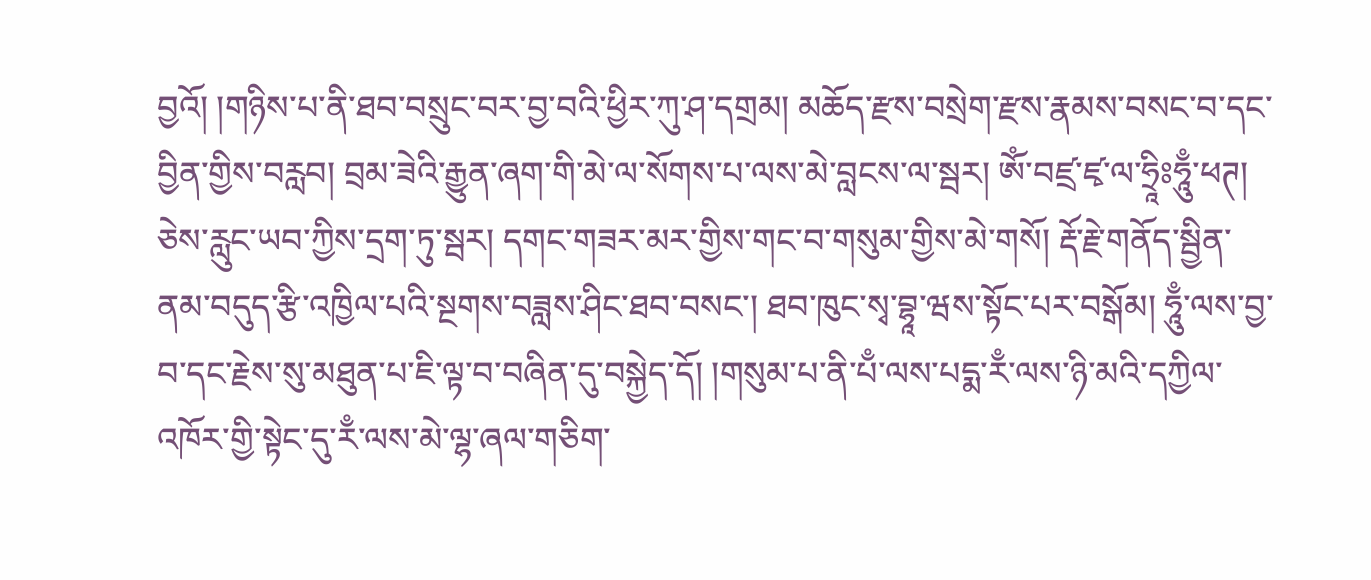བྱའོ། །གཉིས་པ་ནི་ཐབ་བསྲུང་བར་བྱ་བའི་ཕྱིར་ཀུ་ཤ་དགྲམ། མཆོད་རྫས་བསྲེག་རྫས་རྣམས་བསང་བ་དང་བྱིན་གྱིས་བརླབ། བྲམ་ཟེའི་རྒྱུན་ཞག་གི་མེ་ལ་སོགས་པ་ལས་མེ་བླངས་ལ་སྦར། ཨོཾ་བཛྲ་ཛྭ་ལ་ཧྲཱིཿཧཱུྃ་ཕཊ། ཅེས་རླུང་ཡབ་ཀྱིས་དྲག་ཏུ་སྦར། དགང་གཟར་མར་གྱིས་གང་བ་གསུམ་གྱིས་མེ་གསོ། རྡོ་རྗེ་གནོད་སྦྱིན་ནམ་བདུད་རྩི་འཁྱིལ་པའི་སྔགས་བཟླས་ཤིང་ཐབ་བསང་། ཐབ་ཁུང་སྭ་བྷཱ་ཝས་སྟོང་པར་བསྒོམ། ཧཱུྃ་ལས་བྱ་བ་དང་རྗེས་སུ་མཐུན་པ་ཇི་ལྟ་བ་བཞིན་དུ་བསྐྱེད་དོ། །གསུམ་པ་ནི་པྃ་ལས་པདྨ་རྃ་ལས་ཉི་མའི་དཀྱིལ་འཁོར་གྱི་སྟེང་དུ་རྃ་ལས་མེ་ལྷ་ཞལ་གཅིག་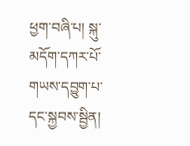ཕྱག་བཞི་པ། སྐུ་མདོག་དཀར་པོ་གཡས་དབྱུག་པ་དང་སྐྱབས་སྦྱིན།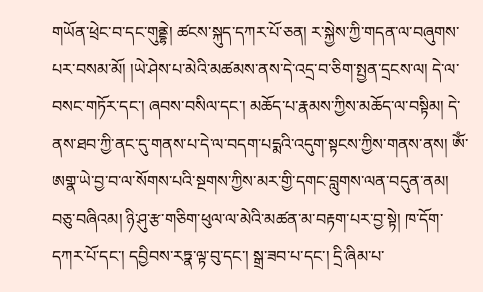གཡོན་ཕྲེང་བ་དང་གུནྡྷེ། ཚངས་སྐུད་དཀར་པོ་ཅན། ར་སྐྱེས་ཀྱི་གདན་ལ་བཞུགས་པར་བསམ་མོ། །ཡེ་ཤེས་པ་མེའི་མཚམས་ནས་དེ་འདྲ་བ་ཅིག་སྤྱན་དྲངས་ལ། དེ་ལ་བསང་གཏོར་དང་། ཞབས་བསིལ་དང་། མཆོད་པ་རྣམས་ཀྱིས་མཆོད་ལ་བསྟིམ། དེ་ནས་ཐབ་ཀྱི་ནང་དུ་གནས་པ་དེ་ལ་བདག་པདྨའི་འདུག་སྟངས་ཀྱིས་གནས་ནས། ཨོཾ་ཨགྣ་ཡེ་བྱ་བ་ལ་སོགས་པའི་སྔགས་ཀྱིས་མར་གྱི་དགང་བླུགས་ལན་བདུན་ནམ། བཅུ་བཞིའམ། ཉི་ཤུ་རྩ་གཅིག་ཕུལ་ལ་མེའི་མཚན་མ་བརྟག་པར་བྱ་སྟེ། ཁ་དོག་དཀར་པོ་དང་། དབྱིབས་རཏྣ་ལྟ་བུ་དང་། སྒྲ་ཟབ་པ་དང་། དྲི་ཞིམ་པ་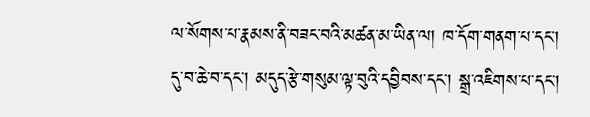ལ་སོགས་པ་རྣམས་ནི་བཟང་བའི་མཚན་མ་ཡིན་ལ། ཁ་དོག་གནག་པ་དང་། དུ་བ་ཆེ་བ་དང་། མདུད་རྩེ་གསུམ་ལྟ་བུའི་དབྱིབས་དང་། སྒྲ་འཇིགས་པ་དང་།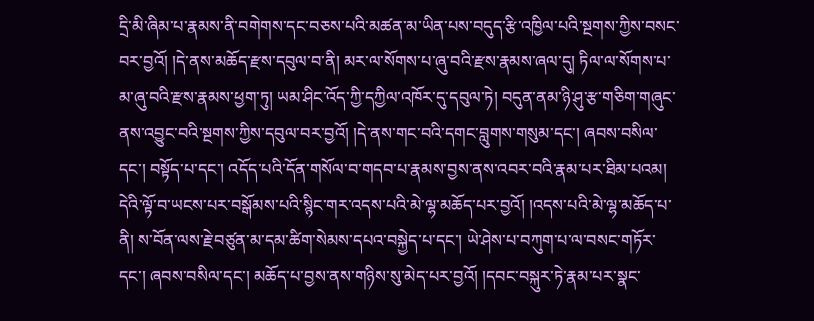དྲི་མི་ཞིམ་པ་རྣམས་ནི་བགེགས་དང་བཅས་པའི་མཚན་མ་ཡིན་པས་བདུད་རྩི་འཁྱིལ་པའི་སྔགས་ཀྱིས་བསང་བར་བྱའོ། །དེ་ནས་མཆོད་རྫས་དབུལ་བ་ནི། མར་ལ་སོགས་པ་ཞུ་བའི་རྫས་རྣམས་ཞལ་དུ། ཏིལ་ལ་སོགས་པ་མ་ཞུ་བའི་རྫས་རྣམས་ཕྱག་ཏུ། ཡམ་ཤིང་འོད་ཀྱི་དཀྱིལ་འཁོར་དུ་དབུལ་ཏེ། བདུན་ནམ་ཉི་ཤུ་རྩ་གཅིག་གཞུང་ནས་འབྱུང་བའི་སྔགས་ཀྱིས་དབུལ་བར་བྱའོ། །དེ་ནས་གང་བའི་དགང་བླུགས་གསུམ་དང་། ཞབས་བསིལ་དང་། བསྟོད་པ་དང་། འདོད་པའི་དོན་གསོལ་བ་གདབ་པ་རྣམས་བྱས་ནས་འབར་བའི་རྣམ་པར་ཐིམ་པའམ། དེའི་ལྟོ་བ་ཡངས་པར་བསྒོམས་པའི་སྙིང་གར་འདས་པའི་མེ་ལྷ་མཆོད་པར་བྱའོ། །འདས་པའི་མེ་ལྷ་མཆོད་པ་ནི། ས་བོན་ལས་རྗེ་བཙུན་མ་དམ་ཚིག་སེམས་དཔའ་བསྐྱེད་པ་དང་། ཡེ་ཤེས་པ་བཀུག་པ་ལ་བསང་གཏོར་དང་། ཞབས་བསིལ་དང་། མཆོད་པ་བྱས་ནས་གཉིས་སུ་མེད་པར་བྱའོ། །དབང་བསྐུར་ཏེ་རྣམ་པར་སྣང་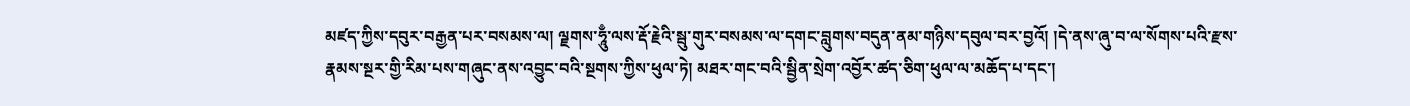མཛད་ཀྱིས་དབུར་བརྒྱན་པར་བསམས་ལ། ལྗགས་ཧཱུྃ་ལས་རྡོ་རྗེའི་སྦུ་གུར་བསམས་ལ་དགང་བླུགས་བདུན་ནམ་གཉིས་དབུལ་བར་བྱའོ། །དེ་ནས་ཞུ་བ་ལ་སོགས་པའི་རྫས་རྣམས་སྔར་གྱི་རིམ་པས་གཞུང་ནས་འབྱུང་བའི་སྔགས་ཀྱིས་ཕུལ་ཏེ། མཐར་གང་བའི་སྦྱིན་སྲེག་འབྱོར་ཚད་ཅིག་ཕུལ་ལ་མཆོད་པ་དང་།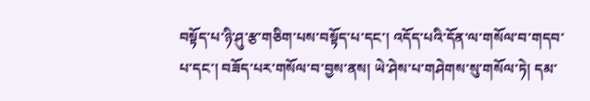བསྟོད་པ་ཉི་ཤུ་རྩ་གཅིག་པས་བསྟོད་པ་དང་། འདོད་པའི་དོན་ལ་གསོལ་བ་གདབ་པ་དང་། བཟོད་པར་གསོལ་བ་བྱས་ནས། ཡེ་ཤེས་པ་གཤེགས་སུ་གསོལ་ཏེ། དམ་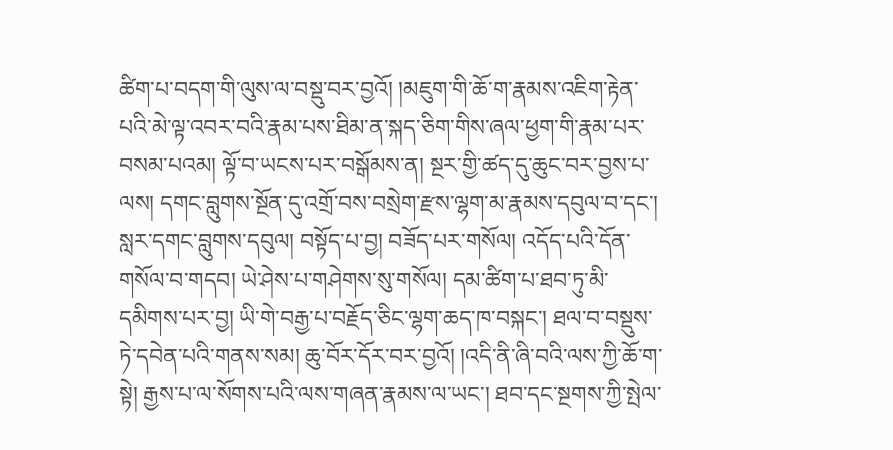ཚིག་པ་བདག་གི་ལུས་ལ་བསྡུ་བར་བྱའོ། །མཇུག་གི་ཆོ་ག་རྣམས་འཇིག་རྟེན་པའི་མེ་ལྟ་འབར་བའི་རྣམ་པས་ཐིམ་ན་སྐད་ཅིག་གིས་ཞལ་ཕྱག་གི་རྣམ་པར་བསམ་པའམ། ལྟོ་བ་ཡངས་པར་བསྒོམས་ན། སྔར་གྱི་ཚད་དུ་ཆུང་བར་བྱས་པ་ལས། དགང་བླུགས་སྔོན་དུ་འགྲོ་བས་བསྲེག་རྫས་ལྷག་མ་རྣམས་དབུལ་བ་དང་། སླར་དགང་བླུགས་དབུལ། བསྟོད་པ་བྱ། བཟོད་པར་གསོལ། འདོད་པའི་དོན་གསོལ་བ་གདབ། ཡེ་ཤེས་པ་གཤེགས་སུ་གསོལ། དམ་ཚིག་པ་ཐབ་ཏུ་མི་དམིགས་པར་བྱ། ཡི་གེ་བརྒྱ་པ་བརྗོད་ཅིང་ལྷག་ཆད་ཁ་བསྐང་། ཐལ་བ་བསྡུས་ཏེ་དབེན་པའི་གནས་སམ། ཆུ་བོར་དོར་བར་བྱའོ། །འདི་ནི་ཞི་བའི་ལས་ཀྱི་ཆོ་ག་སྟེ། རྒྱས་པ་ལ་སོགས་པའི་ལས་གཞན་རྣམས་ལ་ཡང་། ཐབ་དང་སྔགས་ཀྱི་སྤེལ་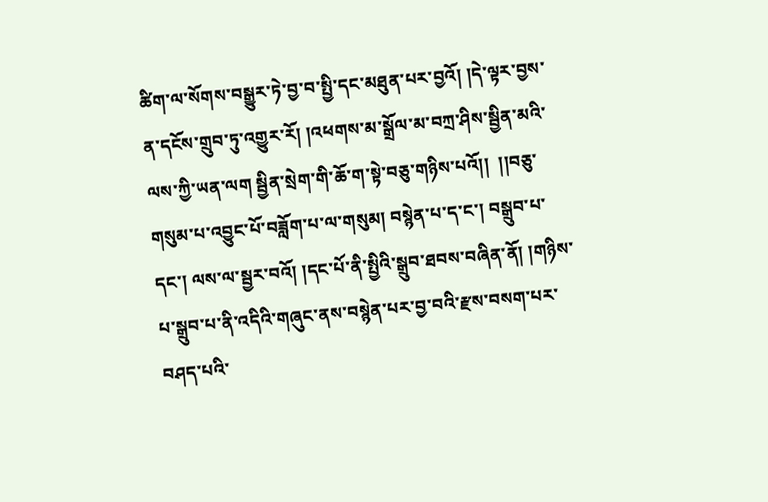ཚིག་ལ་སོགས་བསྒྱུར་ཏེ་བྱ་བ་སྤྱི་དང་མཐུན་པར་བྱའོ། །དེ་ལྟར་བྱས་ན་དངོས་གྲུབ་ཏུ་འགྱུར་རོ། །འཕགས་མ་སྒྲོལ་མ་བཀྲ་ཤིས་སྦྱིན་མའི་ལས་ཀྱི་ཡན་ལག སྦྱིན་སྲེག་གི་ཆོ་ག་སྟེ་བཅུ་གཉིས་པའོ།།  །།བཅུ་གསུམ་པ་འབྱུང་པོ་བཟློག་པ་ལ་གསུམ། བསྙེན་པ་ད་ང་། བསྒྲུབ་པ་དང་། ལས་ལ་སྦྱར་བའོ། །དང་པོ་ནི་སྤྱིའི་སྒྲུབ་ཐབས་བཞིན་ནོ། །གཉིས་པ་སྒྲུབ་པ་ནི་འདིའི་གཞུང་ནས་བསྙེན་པར་བྱ་བའི་རྫས་བསག་པར་བཤད་པའི་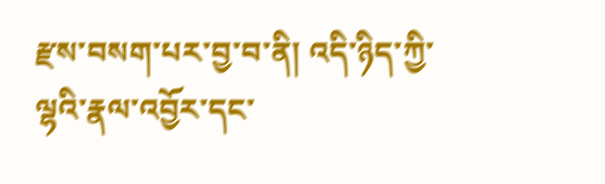རྫས་བསག་པར་བྱ་བ་ནི། འདི་ཉིད་ཀྱི་ལྷའི་རྣལ་འབྱོར་དང་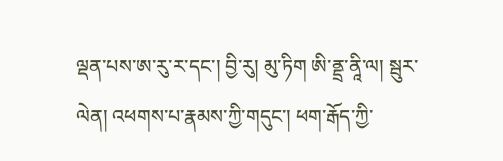ལྡན་པས་ཨ་རུ་ར་དང་། བྱི་རུ། མུ་ཏིག ཨི་ནྡྲ་ནཱི་ལ། སྦུར་ལེན། འཕགས་པ་རྣམས་ཀྱི་གདུང་། ཕག་རྒོད་ཀྱི་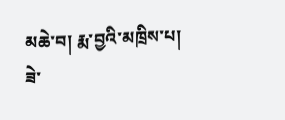མཆེ་བ། རྨ་བྱའི་མཁྲིས་པ། ཟེ་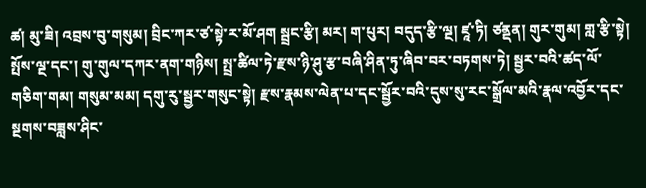ཚ། མུ་ཟི། འབྲས་བུ་གསུམ། བྲིང་ཀར་ཙ་སྟེ་ར་མོ་ཤག སྦྲང་རྩི། མར། ག་པུར། བདུད་རྩི་ལྔ། ཛཱ་ཏི། ཙནྡན། གུར་གུམ། གླ་རྩི་སྟེ། སྤོས་ལྔ་དང་། གུ་གུལ་དཀར་ནག་གཉིས། སྤྲ་ཚིལ་ཏེ་རྫས་ཉི་ཤུ་རྩ་བཞི་ཤིན་ཏུ་ཞིབ་བར་བཏགས་ཏེ། སྦྱར་བའི་ཚད་ལོ་གཅིག་གམ། གསུམ་མམ། དགུ་རུ་སྦྱར་གསུང་སྟེ། རྫས་རྣམས་ལེན་པ་དང་སྦྱོར་བའི་དུས་སུ་རང་སྒྲོལ་མའི་རྣལ་འབྱོར་དང་སྔགས་བཟླས་ཤིང་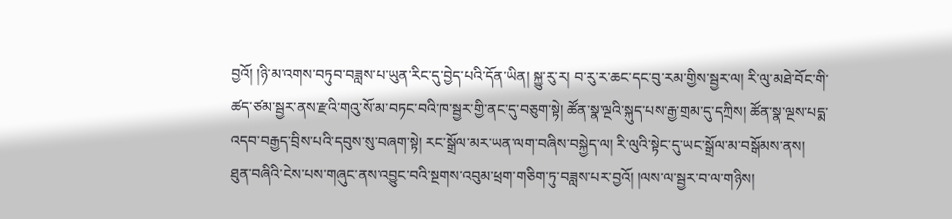བྱའོ། །ཉི་མ་འགས་བཏུབ་བཟླས་པ་ཡུན་རིང་དུ་བྱེད་པའི་དོན་ཡིན། སྐྱུ་རུ་ར། བ་རུ་ར་ཆང་དང་བུ་རམ་གྱིས་སྦྱར་ལ། རི་ལུ་མཐེ་བོང་གི་ཚད་ཙམ་སྦྱར་ནས་རྫའི་གའུ་སོ་མ་བཏང་བའི་ཁ་སྦྱར་གྱི་ནང་དུ་བཅུག་སྟེ། ཚོན་སྣ་ལྔའི་སྐུད་པས་རྒྱ་གྲམ་དུ་དཀྲིས། ཚོན་སྣ་ལྔས་པདྨ་འདབ་བརྒྱད་བྲིས་པའི་དབུས་སུ་བཞག་སྟེ། རང་སྒྲོལ་མར་ཡན་ལག་བཞིས་བསྐྱེད་ལ། རི་ལུའི་སྟེང་དུ་ཡང་སྒྲོལ་མ་བསྒོམས་ནས། ཐུན་བཞིའི་ངེས་པས་གཞུང་ནས་འབྱུང་བའི་སྔགས་འབུམ་ཕྲག་གཅིག་ཏུ་བཟླས་པར་བྱའོ། །ལས་ལ་སྦྱར་བ་ལ་གཉིས།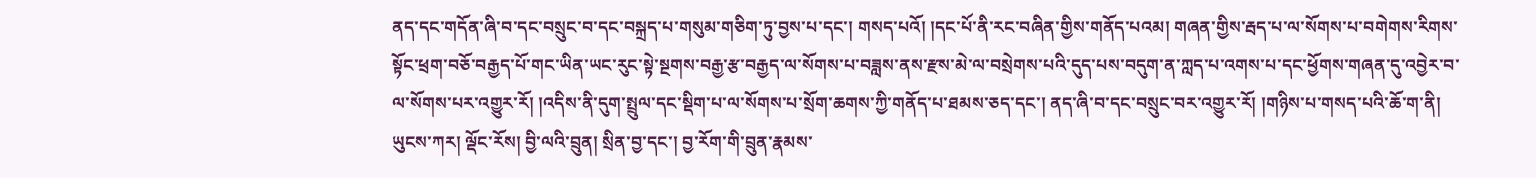ནད་དང་གདོན་ཞི་བ་དང་བསྲུང་བ་དང་བསྐྲད་པ་གསུམ་གཅིག་ཏུ་བྱས་པ་དང་། གསད་པའོ། །དང་པོ་ནི་རང་བཞིན་གྱིས་གནོད་པའམ། གཞན་གྱིས་རྦད་པ་ལ་སོགས་པ་བགེགས་རིགས་སྟོང་ཕྲག་བཅོ་བརྒྱད་པོ་གང་ཡིན་ཡང་རུང་སྟེ་སྔགས་བརྒྱ་རྩ་བརྒྱད་ལ་སོགས་པ་བཟླས་ནས་རྫས་མེ་ལ་བསྲེགས་པའི་དུད་པས་བདུག་ན་ཀླད་པ་འགས་པ་དང་ཕྱོགས་གཞན་དུ་འབྱེར་བ་ལ་སོགས་པར་འགྱུར་རོ། །འདིས་ནི་དུག་སྤྲུལ་དང་སྡིག་པ་ལ་སོགས་པ་སྲོག་ཆགས་ཀྱི་གནོད་པ་ཐམས་ཅད་དང་། ནད་ཞི་བ་དང་བསྲུང་བར་འགྱུར་རོ། །གཉིས་པ་གསད་པའི་ཆོ་ག་ནི། ཡུངས་ཀར། ལྡོང་རོས། བྱི་ལའི་བྲུན། སྲིན་བྱ་དང་། བྱ་རོག་གི་བྲུན་རྣམས་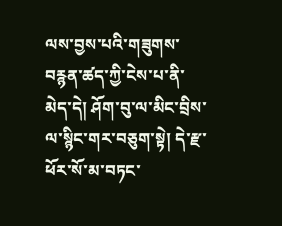ལས་བྱས་པའི་གཟུགས་བརྙན་ཚད་ཀྱི་ངེས་པ་ནི་མེད་དེ། ཤོག་བུ་ལ་མིང་བྲིས་ལ་སྙིང་གར་བཅུག་སྟེ། དེ་རྫ་ཕོར་སོ་མ་བཏང་